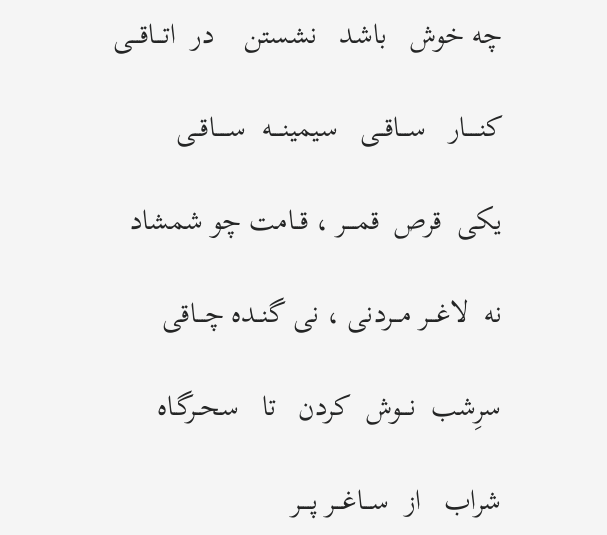چه خوش   باشد   نشستن    در  اتـــاقـــی

کنـــــار   ســـاقــی   سیمینــــه  ســـــاقــی

یکی  قرص  قمــــر ، قــامت چو شمشاد

نه  لاغـــر مـــردنی ، نی گنــده چـــاقی

سرِشب  نـــوش  کردن   تا   سحــرگـاه

شراب   از  ســـاغـــر پــــر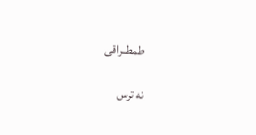طمطــراقی

نه ترس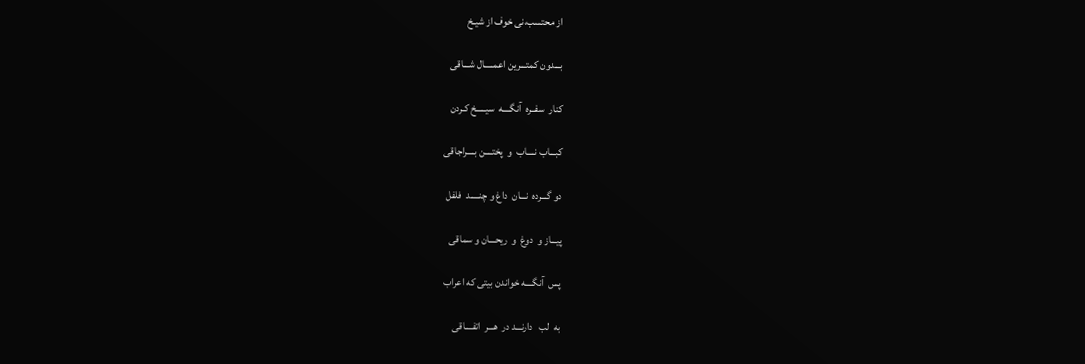از محتسب،نی خوف از شیـخ

بـــدون کمتـــرین اعمـــــال شـــاقی

کنار  سفــره  آنگــــه  سیـــــخ کـردن

کبـــاب نــــاب  و  پختــــن بــــراجاقی

دو گـــرده  نـــان  داغ و چنـــــد  فلفل

پیـــاز و  دوغ  و  ریحـــان و سماقی

پس  آنگــــه خواندن بیتی که اعراب

به  لب   دارنـــد در  هـــر  اتفــــاقی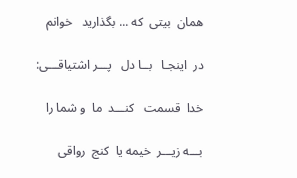همان  بیتی  که ... بگذارید   خوانم

در  اینجـا   بــا دل   پـــر اشتیاقـــی:

خدا  قسمت   کنـــد  ما  و شما را

بـــه زیـــر  خیمه یا  کنج  رواقی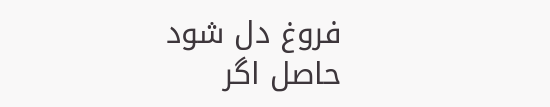فروغ دل شود حاصل اگر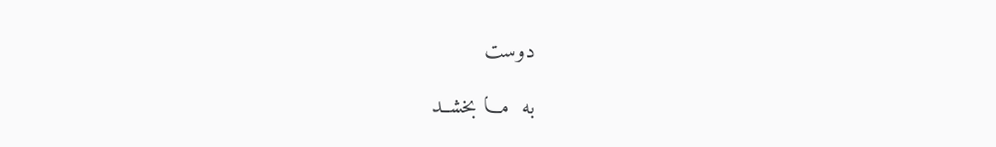دوست

به  مـــا بخشــد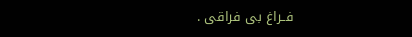فــراغ بی فراقی .